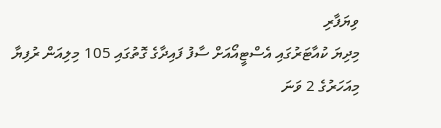ވިޔަފާރި
މިދިޔަ ކުއާޓަރުގައި އެސްޓީއޯއަށް ސާފު ފައިދާގެ ގޮތުގައި 105 މިލިއަން ރުފިޔާ
މިއަހަރުގެ 2 ވަނަ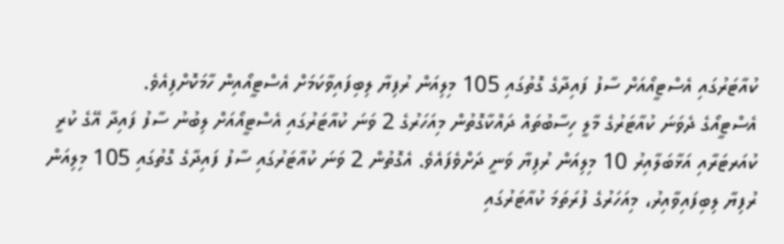ކުއާޓަރުގައި އެސްޓީއޯއަށް ސާފު ފައިދާގެ ގޮތުގައި 105 މިލިއަން ރުފިޔާ ލިބިފައިވާކަމަށް އެސްޓީއޯއިން ހާމަކޮށްފިއެވެ.
އެސްޓީއޯގެ ދެވަނަ ކުއާޓަރުގެ މާލީ ހިސާބުތައް ދައްކާގޮތުން މިއަހަރުގެ 2 ވަނަ ކުއާޓަރުގައި އެސްޓީއޯއަށް ލިބުނު ސާފު ފައިދާ އޭގެ ކުރީ ކުއަރޓަރާއި އަޅާބަލާއިރު 10 މިލިއަން ރުފިޔާ ވަނީ ދަށްވެފައެވެ. އެގޮތުން 2 ވަނަ ކުއާޓަރުގައި ސާފު ފައިދާގެ ގޮތުގައި 105 މިލިއަން ރުފިޔާ ލިބިފައިވާއިރު، މިއަހަރުގެ ފުރަތަމަ ކުއާޓަރުގައި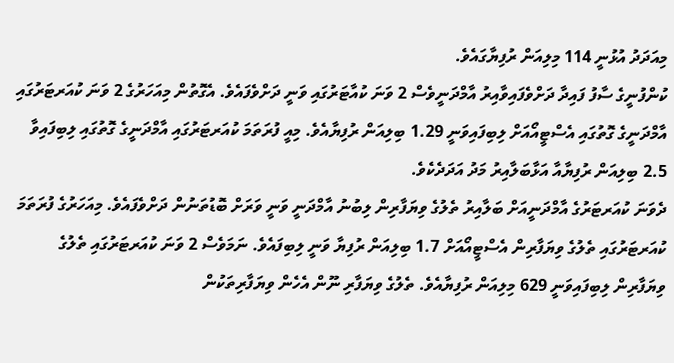މިއަދަދު އުޅުނީ 114 މިލިއަން ރުފިޔާގައެވެ.
ކުންފުނީގެ ސާފު ފައިދާ ދަށްވެފައިވާއިރު އާމްދަނީވެސް 2 ވަނަ ކުއާޓަރުގައި ވަނީ ދަށްވެފައެވެ. އެގޮތުން މިއަހަރުގެ 2 ވަނަ ކުއަރޓަރުގައި އާމްދަނީގެ ގޮތުގައި އެސްޓީއޯއަށް ލިބިފައިވަނީ 1.29 ބިލިއަން ރުފިޔާއެވެ. މިއީ ފުރަތަމަ ކުއަރޓަރުގައި އާމްދަނީގެ ގޮތުގައި ލިބިފައިވާ 2.5 ބިލިއަން ރުފިޔާއާ އަޅާބަލާއިރު މަދު އަދަދެކެވެ.
ދެވަނަ ކުއަރޓަރުގެ އާމްދަނީއަށް ބަލާއިރު ތެލުގެ ވިޔަފާރިން ލިބުނު އާމްދަނީ ވަނީ ވަރަށް ބޮޑުތަނުން ދަށްވެފައެވެ. މިއަހަރުގެ ފުރަތަމަ ކުއަރޓަރުގައި ތެލުގެ ވިޔަފާރިން އެސްޓީއޯއަށް 1.7 ބިލިއަން ރުފިޔާ ވަނީ ލިބިފައެވެ. ނަމަވެސް 2 ވަނަ ކުއަރޓަރުގައި ތެލުގެ ވިޔަފާރިން ލިބިފައިވަނީ 629 މިލިއަން ރުފިޔާއެވެ. ތެލުގެ ވިޔަފާރި ނޫން އެހެން ވިޔަފާރިތަކުން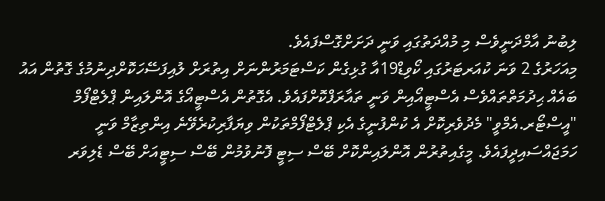ލިބުނު އާމްދަނީވެސް މި މުއްދަތުގައި ވަނީ ދަށަށްގޮސްފައެވެ.
މިއަހަރުގެ 2 ވަނަ ކުއަރޓަރުގައި ކޯވިޑް19އާ ގުޅިގެން ކަސްޓަމަރުންނަށް އިތުރަށް ލުއިފަސޭހަކޮށްދިނުމުގެ ގޮތުން އައު ބައެއް ޙިދުމަތްތައްވެސް އެސްޓީއޯއިން ވަނީ ތައާރަފްކޮށްފައެވެ. އެގޮތުން އެސްޓީއޯގެ އޮންލައިން ޕްލެޓްފޯމް "އީސްޓޯރ.އެމްވީ" މެދުވެރިކޮށް އެ ކުންފުނީގެ އެކި ޕްލެޓްފޯމްތަކުން ވިޔަފާރިކުރެވޭނެ އިންތިޒާމް ވަނީ ހަމަޖައްސައިދީފައެވެ. މީގެއިތުރުން އޮންލައިންކޮށް ބޭސް ސިޓީ ފޮނުވުމުން ބޭސް ސިޓީއަށް ބޭސް ޑެލިވަރ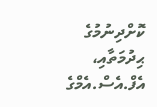ކޮށްދިނުމުގެ ޙިދުމަތާއި، އެފް.އެސް.އެމްގެ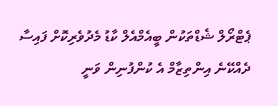ޕެޓްރޯލް ޝެޑްތަކުން ބީއެމްއެލް ކާޑު މެދުވެރިކޮށް ފައިސާ ދެއްކޭނެ އިންތިޒާމް އެ ކުންފުނިން ވަނީ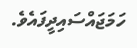ހަމަޖައްސައިދީފައެވެ.